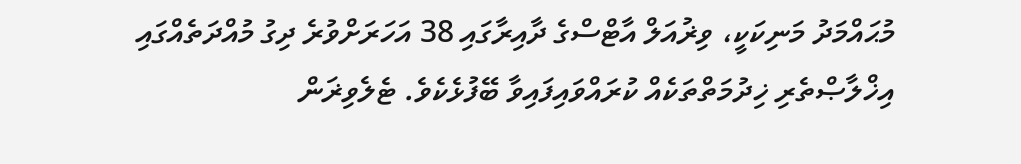މުޙައްމަދު މަނިކަކީ، ވިޜުއަލް އާޓްސްގެ ދާއިރާގައި 38 އަހަރަށްވުރެ ދިގު މުއްދަތެއްގައި އިޚްލާޞްތެރި ޚިދުމަތްތަކެއް ކުރައްވައިފައިވާ ބޭފުޅެކެވެ. ޓެލެވިޜަން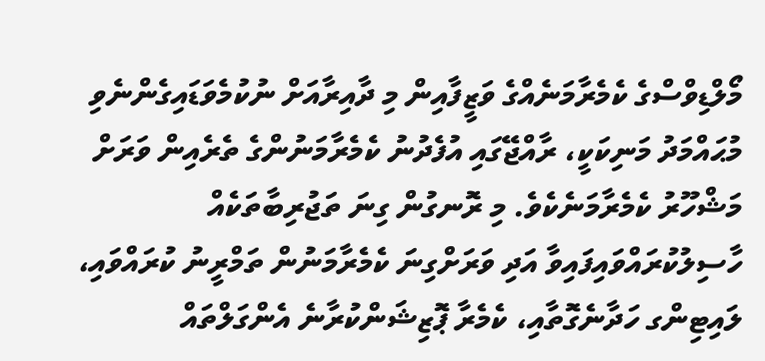މޯލްޑިވްސްގެ ކެމެރާމަނެއްގެ ވަޒީފާއިން މި ދާއިރާއަށް ނުކުމެވަޑައިގެންނެވި މުޙައްމަދު މަނިކަކީ، ރާއްޖޭގައި އުފެދުނު ކެމެރާމަނުންގެ ތެރެއިން ވަރަށް މަޝްހޫރު ކެމެރާމަނެކެވެ. މި ރޮނގުން ގިނަ ތަޖުރިބާތަކެއް ހާސިލުކުރައްވައިފައިވާ އަދި ވަރަށްގިނަ ކެމެރާމަނުން ތަމްރީނު ކުރައްވައި، ލައިޓިންގ ހަދާނެގޮތާއި، ކެމެރާ ޕޮޒިޝަންކުރާނެ އެންގަލްތައް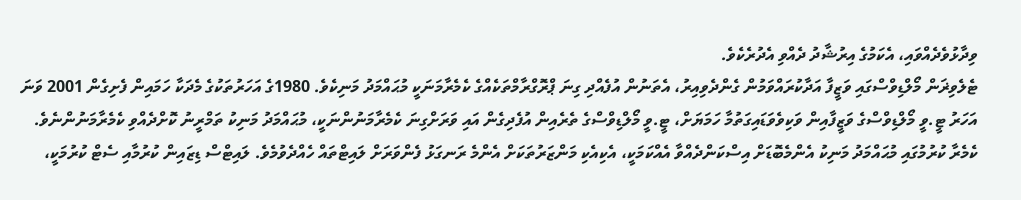ވިދާޅުވެދެއްވައި، އެކަމުގެ އިރުޝާދު ދެއްވި އެދުރެކެވެ.
ޓެލެވިޜަން މޯލްޑިވްސްގައި ވަޒީފާ އަދާކުރައްވަމުން ގެންދެވިއިރު، އެތަނުން އުފެއްދި ގިނަ ޕްރޮގްރާމްތަކެއްގެ ކެމެރާމަނަކީ މުޙައްމަދު މަނިކެވެ. 1980ގެ އަހަރުތަކުގެ މެދަކާ ހަމައިން ފެށިގެން 2001 ވަނަ އަހަރު ޓީ.ވީ މޯލްޑިވްސްގެ ވަޒީފާއިން ވަކިވެވަޑައިގަތުމާ ހަމަޔަށް، ޓީ.ވީ މޯލްޑިވްސްގެ ތެރެއިން އުފެދިގެން އައި ވަރަށްގިނަ ކެމެރާމަނުންނަކީ، މުޙައްމަދު މަނިކު ތަމްރީނު ކޮށްދެއްވި ކެމެރާމަނުންނެވެ.
ކެމެރާ ކުރުމުގައި މުޙައްމަދު މަނިކު އެންމެބޮޑަށް އިސްކަންދެއްވާ އެއްކަމަކީ، އެކިއެކި މަންޒަރުތަކަށް އެންމެ ރަނގަޅު ފެންވަރަށް ލައިޓްތައް ހެއްދެވުމެވެ. ލައިޓްސް ޑިޒައިން ކުރުމާއި ސެޓް ކުރުމަކީ،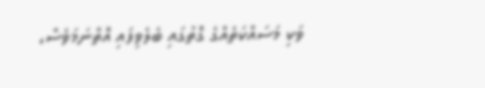ވަކި މަސައްކަތެއްގެ ގޮތުގައި ބެލެވިފައި އޮތްނަމަވެސް،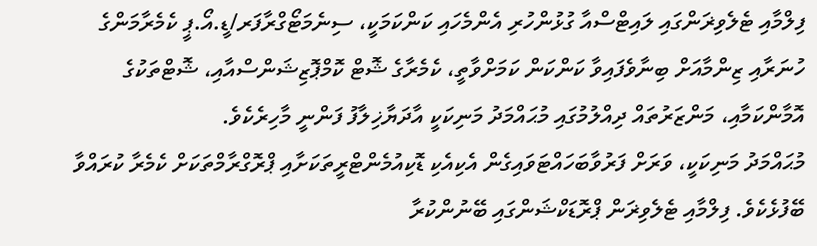ފިލްމާއި ޓެލެވިޜަންގައި ލައިޓްސްއާ ގުޅުންހުރި އެންމެހައި ކަންކަމަކީ، ސިނެމަޓޯގްރާފަރ/ޑީ.އޯ.ޕީ ކެމެރާމަންގެ ހުނަރާއި ޒިންމާއަށް ބިނާވެފައިވާ ކަންކަން ކަމަށްވާތީ، ކެމެރާގެ ޝޮޓް ކޮމްޕޮޒިޝަންސްއާއި، ޝޮޓްތަކުގެ އޮމާންކަމާއި، މަންޒަރުތައް ދިއްލުމުގައި މުޙައްމަދު މަނިކަކީ އާދަޔާޚިލާފު ފަންނީ މާހިރެކެވެ.
މުޙައްމަދު މަނިކަކީ، ވަރަށް ފަރުވާބަހައްޓަވައިގެން އެކިއެކި ޑޮކިއުމެންޓްރީތަކަށާއި ޕްރޮގްރާމްތަކަށް ކެމެރާ ކުރައްވާ ބޭފުޅެކެވެ. ފިލްމާއި ޓެލެވިޜަން ޕްރޮޑަކްޝަންގައި ބޭނުންކުރާ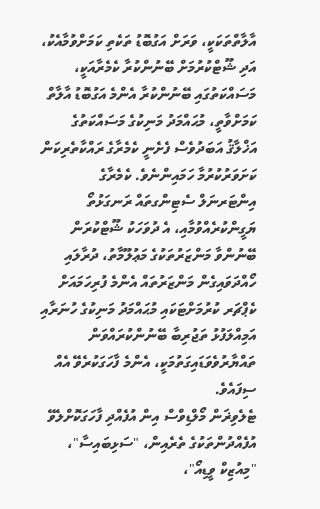އާލާތްތަކަކީ، ވަރަށް އަގުބޮޑު ތަކެތި ކަމަށްވުމާއެކު، އަދި ޝޫޓްކުރުމަށް ބޭނުންކުރާ ކެމެރާއަކީ، މަސައްކަތުގައި ބޭނުންކުރާ އެންމެ އަގުބޮޑު އާލާތް ކަމަށްވާތީ، މުޙައްމަދު މަނިކުގެ މަސައްކަތުގެ އަޚްލާޤު އަބަދުވެސް ފެށެނީ ކެމެރާގެ ރައްކާތެރިކަން ކަށަވަރުކުރުމާ ހަމައިންނެވެ. ކެމެރާގެ އިންޓަރނަލް ސެޓިންގތައް ރަނގަޅުތޯ ޔަގީންކުރެއްވުމާއި، އެ ދުވަހަކު ޝޫޓްކުރަން ބޭނުންވާ މަންޒަރުތަކުގެ މަޢުލޫމާތު، ދުރާލައި ހޯއްދަވައިގެން މަންޒަރުތައް އެންމެ ފުރިހަމައަށް ކެޕްޗަރ ކުރުމަށްޓަކައި މުޙައްމަދު މަނިކުގެ ހުނަރާއި އަމިއްލަފުޅު ތަޖުރިބާ ބޭނުންކުރައްވަން ތައްޔާރުވެވަޑައިގަތުމަކީ، އެންމެ ފާހަގަކުރެވޭ އެއް ސިފައެވެ.
ޓެލެވިޜަން މޯލްޑިވްސް އިން އުފެއްދި ފާހަގަކޮށްލެވޭ އުފެއްދުންތަކުގެ ތެރެއިން، "ސަޅިބައިސާ"، "މިއުޒިކް ވީޑިއޯ"،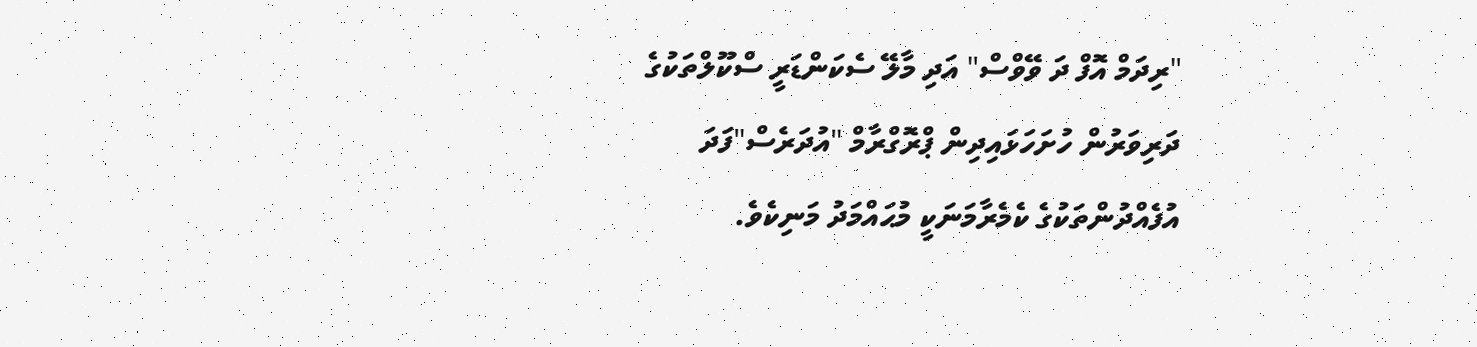"ރިދަމް އޮފް ދަ ވޭވްސް" އަދި މާލޭ ސެކަންޑަރީ ސްކޫލްތަކުގެ ދަރިވަރުން ހުށަހަޅައިދިން ޕްރޮގްރާމް "އުދަރެސް"ފަދަ އުފެއްދުންތަކުގެ ކެމެރާމަނަކީ މުޙައްމަދު މަނިކެވެ.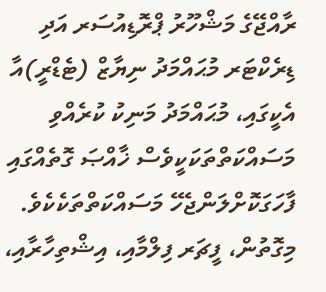ރާއްޖޭގެ މަޝްހޫރު ޕްރޮޑިއުސަރ އަދި ޑިރެކްޓަރ މުޙައްމަދު ނިޔާޒް (ޓެޑްރީ)އާ އެކީގައި، މުޙައްމަދު މަނިކު ކުރެއްވި މަސައްކަތްތަކަކީވެސް ޚާއްޞަ ގޮތެއްގައި ފާހަގަކޮށްލަންޖެހޭ މަސައްކަތްތަކެކެވެ. މިގޮތުން، ފީޗަރ ފިލްމާއި، އިޝްތިހާރާއި،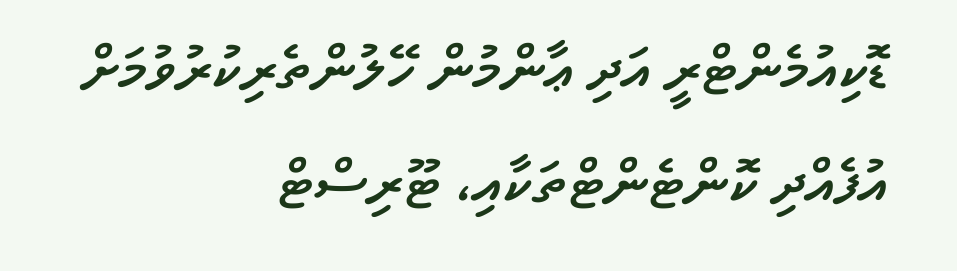ޑޮކިއުމެންޓްރީ އަދި ޢާންމުން ހޭލުންތެރިކުރުވުމަށް އުފެއްދި ކޮންޓެންޓްތަކާއި، ޓޫރިސްޓް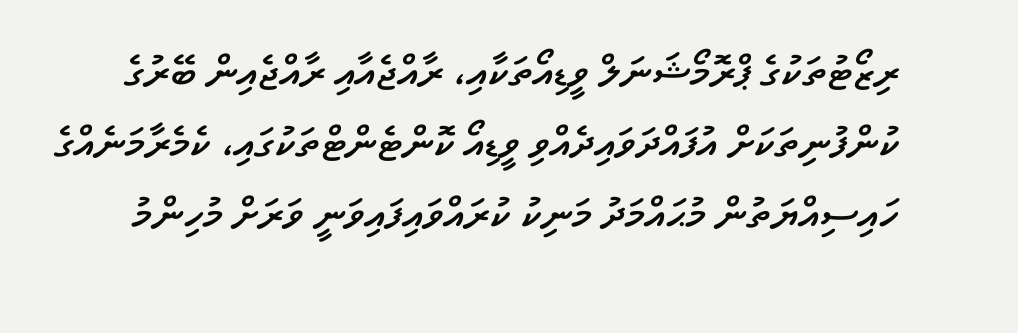ރިޒޯޓުތަކުގެ ޕްރޮމޯޝަނަލް ވީޑިއޯތަކާއި، ރާއްޖެއާއި ރާއްޖެއިން ބޭރުގެ ކުންފުނިތަކަށް އުފައްދަވައިދެއްވި ވީޑިއޯ ކޮންޓެންޓްތަކުގައި، ކެމެރާމަނެއްގެ ހައިސިއްޔަތުން މުޙައްމަދު މަނިކު ކުރައްވައިފައިވަނީ ވަރަށް މުހިންމު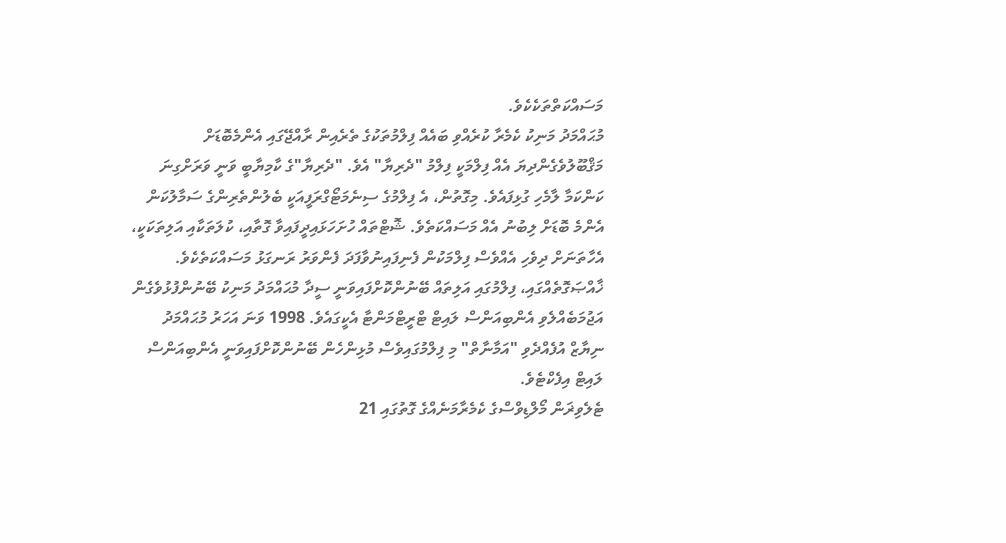މަސައްކަތްތަކެކެވެ.
މުޙައްމަދު މަނިކު ކެމެރާ ކުރެއްވި ބައެއް ފިލްމުތަކުގެ ތެރެއިން ރާއްޖޭގައި އެންމެބޮޑަށް މަޤްބޫލުވެގެންދިޔަ އެއް ފިލްމަކީ ފިލްމު "ދެރިޔާ" އެވެ. "ދެރިޔާ"ގެ ކާމިޔާބީ ވަނީ ވަރަށްގިނަ ކަންކަމާ ލާމެހި ގުޅިފައެވެ. މިގޮތުން، އެ ފިލްމުގެ ސިނެމަޓޯގްރަފީއަކީ ބެލުންތެރިންގެ ސަމާލުކަން އެންމެ ބޮޑަށް ލިބުނު އެއް މަސައްކަތެވެ. ޝޮޓްތައް ހުށަހަޅައިދީފައިވާ ގޮތާއި، ކުލަތަކާއި އަލިތަކަކީ، އެހާތަނަށް ދިވެހި އެއްވެސް ފިލްމަކުން ފެނިފައިނުވާފަދަ ފެންވަރު ރަނގަޅު މަސައްކަތެކެވެ. ޚާއްޞަގޮތެއްގައި، ފިލްމުގައި އަލިތައް ބޭނުންކޮށްފައިވަނީ ސީދާ މުޙައްމަދު މަނިކު ބޭނުންފުޅުވެގެން އަޖުމަބެއްލެވި އެންބިއަންސް ލައިޓް ޓްރީޓްމަންޓާ އެކީގައެވެ. 1998 ވަނަ އަހަރު މުޙައްމަދު ނިޔާޒް އުފެއްދެވި "އަމާނާތް" މި ފިލްމުގައިވެސް މުޅިންހެން ބޭނުންކޮށްފައިވަނީ އެންބިއަންސް ލައިޓް އިފެކްޓެވެ.
ޓެލެވިޜަން މޯލްޑިވްސްގެ ކެމެރާމަނެއްގެ ގޮތުގައި 21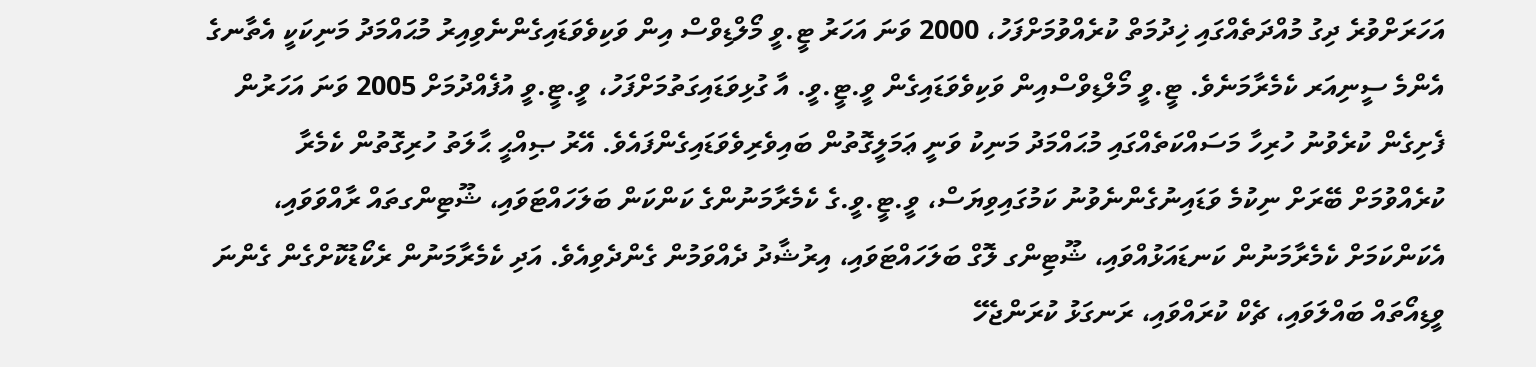އަހަރަށްވުރެ ދިގު މުއްދަތެއްގައި ޚިދުމަތް ކުރެއްވުމަށްފަހު، 2000 ވަނަ އަހަރު ޓީ.ވީ މޯލްޑިވްސް އިން ވަކިވެވަޑައިގެންނެވިއިރު މުޙައްމަދު މަނިކަކީ އެތާނގެ އެންމެ ސީނިއަރ ކެމެރާމަނެވެ. ޓީ.ވީ މޯލްޑިވްސްއިން ވަކިވެވަޑައިގެން ވީ.ޓީ.ވީ. އާ ގުޅިވަޑައިގަތުމަށްފަހު، ވީ.ޓީ.ވީ އުފެއްދުމަށް 2005 ވަނަ އަހަރުން ފެށިގެން ކުރެވުނު ހުރިހާ މަސައްކަތެއްގައި މުޙައްމަދު މަނިކު ވަނީ ޢަމަލީގޮތުން ބައިވެރިވެވަޑައިގެންފައެވެ. އޭރު ޞިއްޙީ ޙާލަތު ހުރިގޮތުން ކެމެރާ ކުރެއްވުމަށް ބޭރަށް ނިކުމެ ވަޑައިނުގެންނެވުނު ކަމުގައިވިޔަސް، ވީ.ޓީ.ވީ.ގެ ކެމެރާމަނުންގެ ކަންކަން ބަލަހައްޓަވައި، ޝޫޓިންގތައް ރާއްވަވައި، އެކަންކަމަށް ކެމެރާމަނުން ކަނޑައަޅުއްވައި، ޝޫޓިންގ ލޮގް ބަލަހައްޓަވައި، އިރުޝާދު ދެއްވަމުން ގެންދެވިއެވެ. އަދި ކެމެރާމަނުން ރެކޯޑުކޮށްގެން ގެންނަ ވީޑިއޯތައް ބައްލަވައި، ޗެކް ކުރައްވައި، ރަނގަޅު ކުރަންޖެހޭ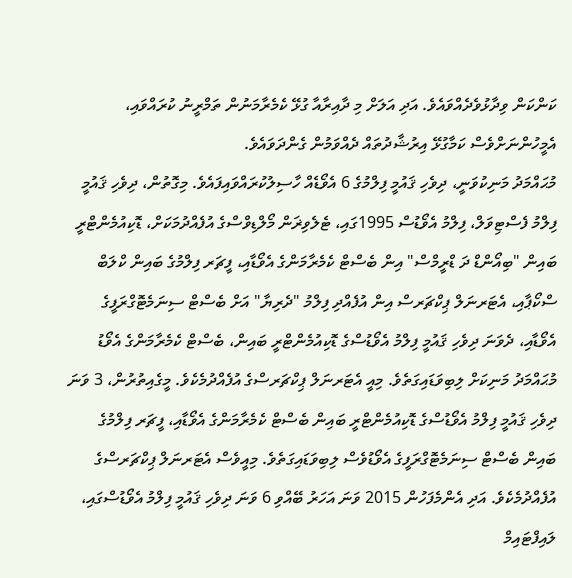ކަންކަން ވިދާޅުވެދެއްވައެވެ. އަދި އަލަށް މި ދާއިރާއާ ގުޅޭ ކެމެރާމަނުން ތަމްރީނު ކުރައްވައި، އެމީހުންނަށްވެސް ކަމާގުޅޭ އިރުޝާދުތައް ދެއްވަމުން ގެންދަވައެވެ.
މުޙައްމަދު މަނިކުވަނީ، ދިވެހި ޤައުމީ ފިލްމުގެ 6 އެވޯޑެއް ހާސިލުކުރައްވައިފައެވެ. މިގޮތުން، ދިވެހި ޤައުމީ ފިލްމު ފެސްޓިވަލް، ފިލްމު އެވޯޑުސް 1995ގައި، ޓެލެވިޜަން މޯލްޑިވްސްގެ އުފެއްދުމަކަށް، ޑޮކިއުމެންޓްރީ ބައިން "ބިއޯންޑް ދަ ޑްރީމްސް" އިން ބެސްޓް ކެމެރާމަންގެ އެވޯޑާއި، ފީޗަރ ފިލްމުގެ ބައިން ކްލަބް ސްކޯޕާއި، އެޓަރނަލް ޕިކްޗަރސް އިން އުފެއްދި ފިލްމު "ދެރިޔާ" އަށް ބެސްޓް ސިނަމެޓޮގްރަފީގެ އެވޯޑާއި، ދެވަނަ ދިވެހި ޤައުމީ ފިލްމު އެވޯޑުސްގެ ޑޮކިއުމެންޓްރީ ބައިން، ބެސްޓް ކެމެރާމަންގެ އެވޯޑު މުޙައްމަދު މަނިކަށް ލިބިވަޑައިގަތެވެ. މިއީ އެޓަރނަލް ޕިކްޗަރސްގެ އުފެއްދުމެކެވެ. މީގެއިތުރުން، 3 ވަނަ ދިވެހި ޤައުމީ ފިލްމު އެވޯޑުސްގެ ޑޮކިއުމެންޓްރީ ބައިން ބެސްޓް ކެމެރާމަންގެ އެވޯޑާއި، ފީޗަރ ފިލްމުގެ ބައިން ބެސްޓް ސިނަމެޓޮގްރަފީގެ އެވޯޑުވެސް ލިބިވަޑައިގަތެވެ. މިއީވެސް އެޓަރނަލް ޕިކްޗަރސްގެ އުފެއްދުމެކެވެ. އަދި އެންމެފަހުން 2015 ވަނަ އަހަރު ބޭއްވި 6 ވަނަ ދިވެހި ޤައުމީ ފިލްމު އެވޯޑުސްގައި، ލައިފްޓައިމް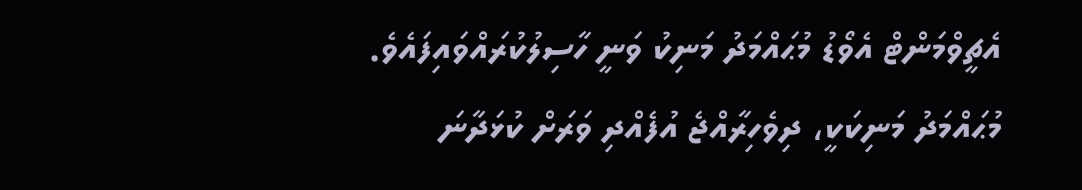އެޗީވްމަންޓް އެވޯޑު މުޙައްމަދު މަނިކު ވަނީ ހާސިލުކުރައްވައިފައެވެ.
މުޙައްމަދު މަނިކަކީ، ދިވެހިރާއްޖެ އުފެއްދި ވަރަށް ކުޅަދާނަ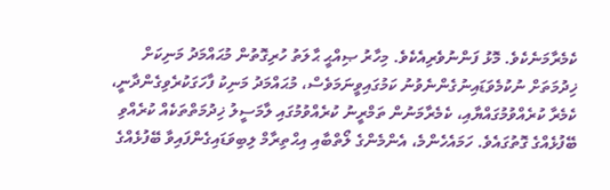ކެމެރާމަނެކެވެ. މޮޅު ފަންނުވެރިއެކެވެ. މިހާރު ޞިއްޙީ ޙާލަތު ހުރިގޮތުން މުޙައްމަދު މަނިކަށް ޚިދުމަތަށް ނުކުމެވަޑައިނުގެންނެވުނު ކަމުގައިވީނަމަވެސް، މުޙައްމަދު މަނިކު ފާހަގަކުރެވިގެންދާނީ، ކެމެރާ ކުރެއްވުމުގައްޔާއި، ކެމެރާމަނުން ތަމްރީނު ކުރެއްވުމުގައި ލާމަސީލު ޚިދުމަތްތަކެއް ކުރެއްވި ބޭފުޅެއްގެ ގޮތުގައެވެ. ހަމައެހެންމެ، އެންމެންގެ ލޯތްބާއި އިޙްތިރާމް ލިބިވަޑައިގެންފައިވާ ބޭފުޅެއްގެ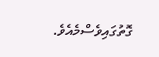ގޮތުގައިވެސްމެއެވެ.